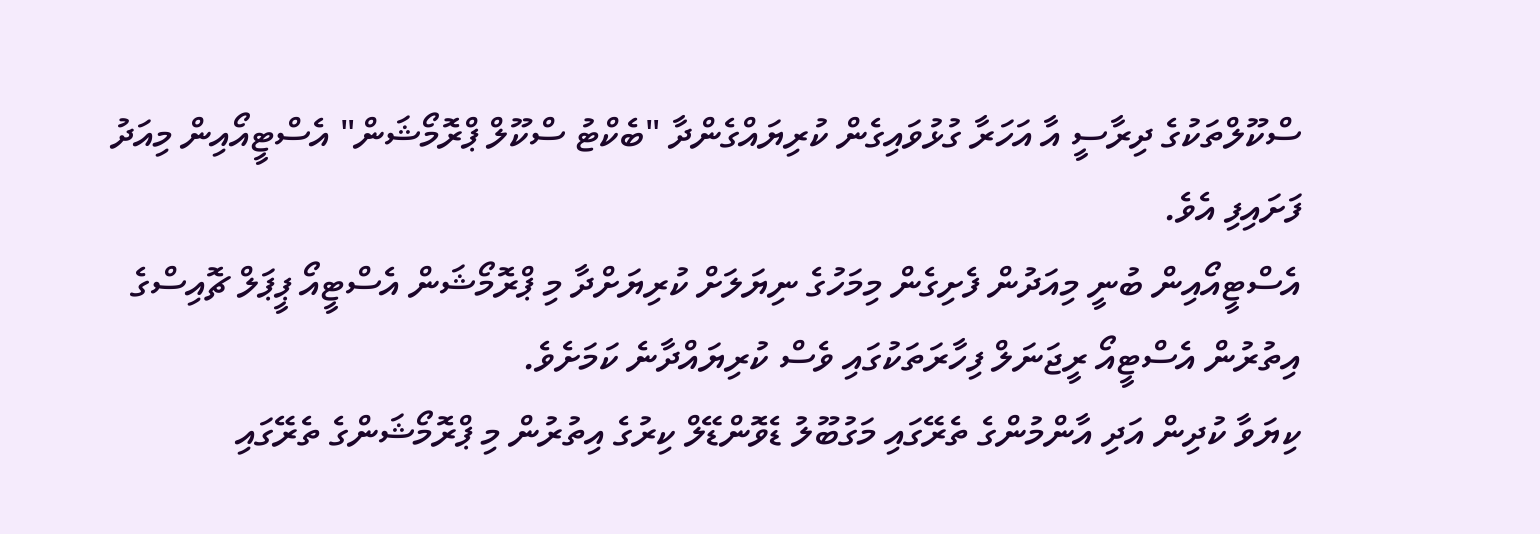ސްކޫލްތަކުގެ ދިރާސީ އާ އަހަރާ ގުޅުވައިގެން ކުރިޔައްގެންދާ "ބެކްޓު ސްކޫލް ޕްރޮމޯޝަން" އެސްޓީއޯއިން މިއަދު ފަށައިފި އެވެ.
އެސްޓީއޯއިން ބުނީ މިއަދުން ފެށިގެން މިމަހުގެ ނިޔަލަށް ކުރިޔަށްދާ މި ޕްރޮމޯޝަން އެސްޓީއޯ ޕީޕަލް ޗޮއިސްގެ އިތުރުން އެސްޓީއޯ ރީޖަނަލް ފިހާރަތަކުގައި ވެސް ކުރިޔައްދާނެ ކަމަށެވެ.
ކިޔަވާ ކުދިން އަދި އާންމުންގެ ތެރޭގައި މަގުބޫލު ޑެވޮންޑޭލް ކިރުގެ އިތުރުން މި ޕްރޮމޯޝަންގެ ތެރޭގައި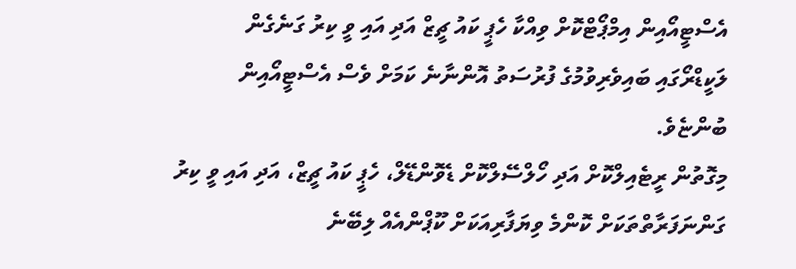އެސްޓީއޯއިން އިމްޕޯޓްކޮށް ވިއްކާ ހެޕީ ކައު ޗީޒް އަދި އައި ވީ ކިރު ގަނެގެން ލަކީޑްރޯގައި ބައިވެރިވުމުގެ ފުރުސަތު އޮންނާނެ ކަމަށް ވެސް އެސްޓީއޯއިން ބުންޏެވެ.
މިގޮތުން ރީޓެއިލްކޮށް އަދި ހޯލްސޭލްކޮށް ޑެވޮންޑޭލް، ހެޕީ ކައު ޗީޒް، އަދި އައި ވީ ކިރު ގަންނަފަރާތްތަކަށް ކޮންމެ ވިޔަފާރިއަކަށް ކޫޕްންއެއް ލިބޭނެ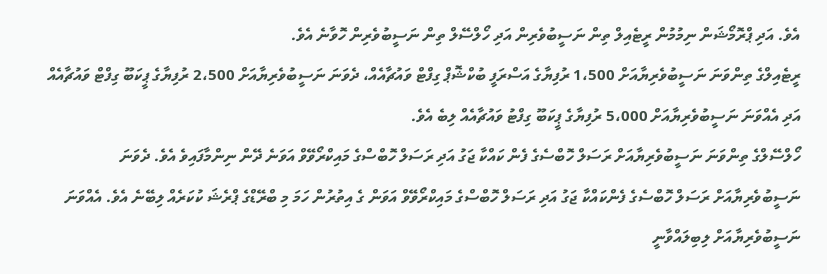އެވެ. އަދި ޕްރޮމޯޝަން ނިމުމުން ރީޓެއިލް ތިން ނަސީބުވެރިން އަދި ހޯލްސޭލް ތިން ނަސީބުވެރިން ހޮވާނެ އެވެ.
ރީޓެއިލްގެ ތިންވަނަ ނަސީބުވެރިޔާއަށް 1،500 ރުފިޔާގެ އަސްރަފީ ބުކްޝޮޕް ގިފްޓް ވައުޗާއެއް، ދެވަނަ ނަސީބުވެރިޔާއަށް 2،500 ރުފިޔާގެ ޕީކަބޫ ގިފްޓް ވައުޗާއެއް އަދި އެއްވަނަ ނަސީބުވެރިޔާއަށް 5،000 ރުފިޔާގެ ޕީކަބޫ ގިފްޓު ވައުޗާއެއް ލިބެ އެވެ.
ހޯލްސޭލްގެ ތިންވަނަ ނަސީބުވެރިޔާއަށް ރަސަލް ހޮބްސެގެ ފެން ކައްކާ ޖަގު އަދި ރަސަލް ހޮބްސްގެ މައިކްރޯވޭވް އަވަނެ ދޭން ނިންމާފައިވެ އެވެ. ދެވަނަ ނަސީބުވެރިޔާއަށް ރަސަލް ހޮބްސެގެ ފެންކައްކާ ޖަގު އަދި ރަސަލް ހޮބްސްގެ މައިކްރޯވޭވް އަވަން ގެ އިތުރުން ހަމަ މި ބްރޭޑްގެ ޕްރެޝަ ކުކަރެއް ލިބޭނެ އެވެ. އެއްވަނަ ނަސީބުވެރިޔާއަށް ލިބިލައްވާނީ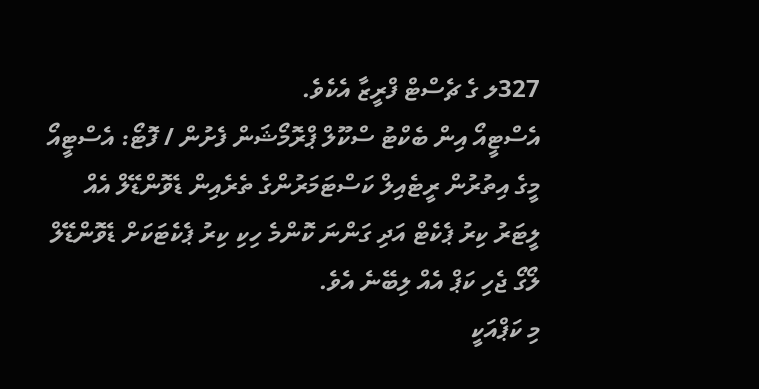327ލ ގެ ޗެސްޓް ފްރީޒާ އެކެވެ.
އެސްޓީއޯ އިން ބެކްޓު ސްކޫލް ޕްރޮމޯޝަން ފެށުން / ފޮޓޯ: އެސްޓީއޯ
މީގެ އިތުރުން ރީޓެއިލް ކަސްޓަމަރުންގެ ތެރެއިން ޑެވޮންޑޭލް އެއް ލީޓަރު ކިރު ޕެކެޓް އަދި ގަންނަ ކޮންމެ ހިކި ކިރު ޕެކެޓަކަށް ޑެވޮންޑޭލް ލޯގޯ ޖެހި ކަޕް އެއް ލިބޭނެ އެވެ.
މި ކަޕްއަކީ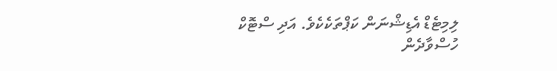ލިމިޓެޑް އެޑިޝްނަން ކަޕްތަކެކެވެ. އަދި ސްޓޮކް ހުސްވާދެން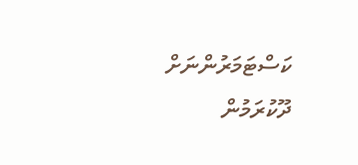ކަސްޓަމަރުންނަށް ދޫކުރަމުން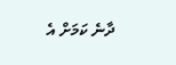ދާނެ ކަމަށް އެ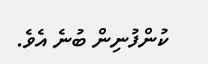ކުންފުނިން ބުނެ އެވެ.